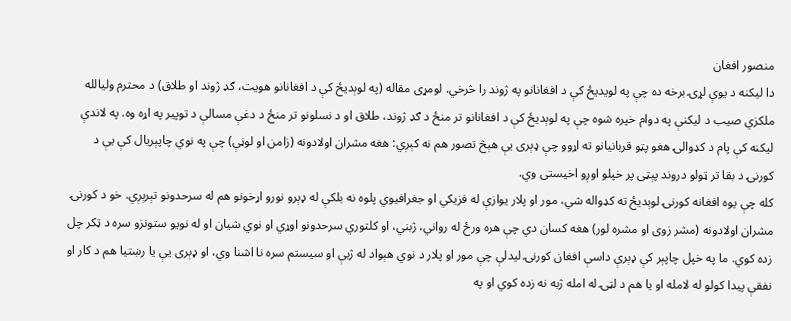منصور افغان
دا لیکنه د یوې لړۍ برخه ده چې په لویدیځ کې د افغانانو په ژوند را څرخي. لومړی مقاله (په لوېدیځ کې د افغانانو هویت، ګډ ژوند او طلاق) د محترم وليالله ملکزي صیب د لیکنې په دوام خپره شوه چې په لوېدیځ کې د افغانانو تر منځ د ګډ ژوند، طلاق او د نسلونو تر منځ د دغې مسالې د توپیر په اړه وه. په لاندې لیکنه کې پام د کډوالۍ هغو پټو قربانیانو ته اړوو چې ډېری یې هېڅ تصور هم نه کېږي: هغه مشران اولادونه (زامن او لوڼې) چې په نوي چاپېریال کې یې د کورنۍ د بقا تر ټولو دروند پېټی پر خپلو اوږو اخیستی وي.
کله چې یوه افغانه کورنۍ لوېدیځ ته کډواله شي، مور او پلار یوازې له فزیکي او جغرافیوي پلوه نه بلکې له ډېرو نورو اړخونو هم له سرحدونو تېرېږي. خو د کورنۍ مشران اولادونه (مشر زوی او مشره لور) هغه کسان دي چې هره ورځ له رواني، ژبني، او کلتوري سرحدونو اوړي او نوي شیان او له نویو ستونزو سره د ټکر چل زده کوي. ما په خپل چاپېر کې ډېرې داسې افغان کورنۍ لیدلې چې مور او پلار د نوي هېواد له ژبې او سیستم سره نا اشنا وي، او ډېری یې یا رښتیا هم د کار او نفقې پیدا کولو له لامله او یا هم د لټۍ له امله ژبه نه زده کوي او په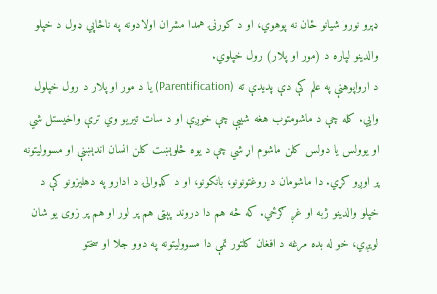ډېرو نورو شیانو ځان نه پوهوي، او د کورنۍ همدا مشران اولادونه په ناڅاپي ډول د خپلو والدینو لپاره د (مور او پلار) رول خپلوي.
د ارواپوهنې په علم کې دې پدیدې ته (Parentification) یا د مور او پلار د رول خپلول وايي. کله چې د ماشومتوب هغه شیبې چې خوږې او د سات تیریو وي ترې واخیستل شي او یوولس یا دولس کلن ماشوم اړ شي چې د یوه څلوېښت کلن انسان اندېښنې او مسوولیتونه پر اوږو کړي. دا ماشومان د روغتونونو، بانکونو، او د کډوالۍ د ادارو په دهلیزونو کې د خپلو والدینو ژبه او غږ ګرځي. که څه هم دا دروند پېټی هم پر لور او هم پر زوی یو شان لویږي، خو له بده مرغه د افغان کلتور تمې دا مسوولیتونه په دوو جلا او سختو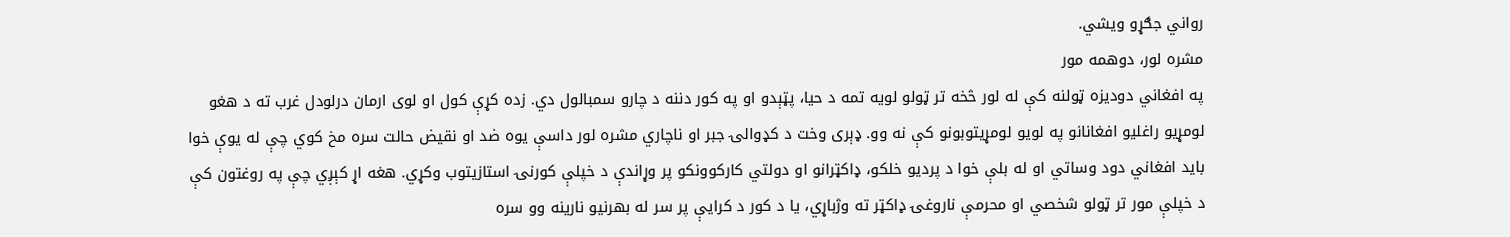رواني جګړو ویشي.
مشره لور، دوهمه مور
په افغاني دودیزه ټولنه کې له لور څخه تر ټولو لویه تمه د حیا، پټېدو او په کور دننه د چارو سمبالول دي. زده کړې کول او لوی ارمان درلودل غرب ته د هغو لومړیو راغلیو افغانانو په لویو لومړیتوبونو کې نه وو. ډېری وخت د کډوالۍ جبر او ناچاري مشره لور داسې یوه ضد او نقیض حالت سره مخ کوي چې له یوې خوا باید افغاني دود وساتي او له بلې خوا د پردیو خلکو، ډاکټرانو او دولتي کارکوونکو پر وړاندې د خپلې کورنۍ استازیتوب وکړي. هغه اړ کېږي چې په روغتون کې د خپلې مور تر ټولو شخصي او محرمې ناروغۍ ډاکټر ته وژباړي، یا د کور د کرایې پر سر له بهرنیو نارینه وو سره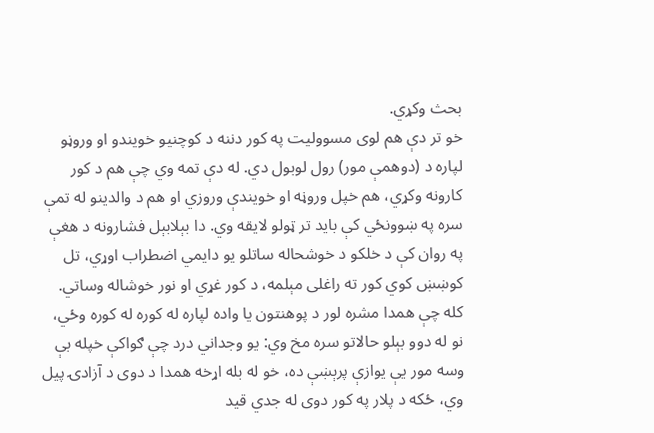بحث وکړي.
خو تر دې هم لوی مسوولیت په کور دننه د کوچنیو خویندو او وروڼو لپاره د (دوهمې مور) رول لوبول دي. له دې تمه وي چې هم د کور کارونه وکړي، هم خپل وروڼه او خویندې وروزي او هم د والدینو له تمې سره په ښوونځي کې باید تر ټولو لایقه وي. دا بېلابېل فشارونه د هغې په روان کې د خلکو د خوشحاله ساتلو یو دایمي اضطراب اوړي، تل کوښښ کوي کور ته راغلی مېلمه، د کور غړي او نور خوشاله وساتي. کله چې همدا مشره لور د پوهنتون یا واده لپاره له کوره له کوره وځي، نو له دوو بېلو حالاتو سره مخ وي: یو وجداني درد چې ګواکې خپله بې وسه مور یې یوازې پرېښې ده، خو له بله اړخه همدا د دوی د آزادۍ پیل وي، ځکه د پلار په کور دوی له جدي قید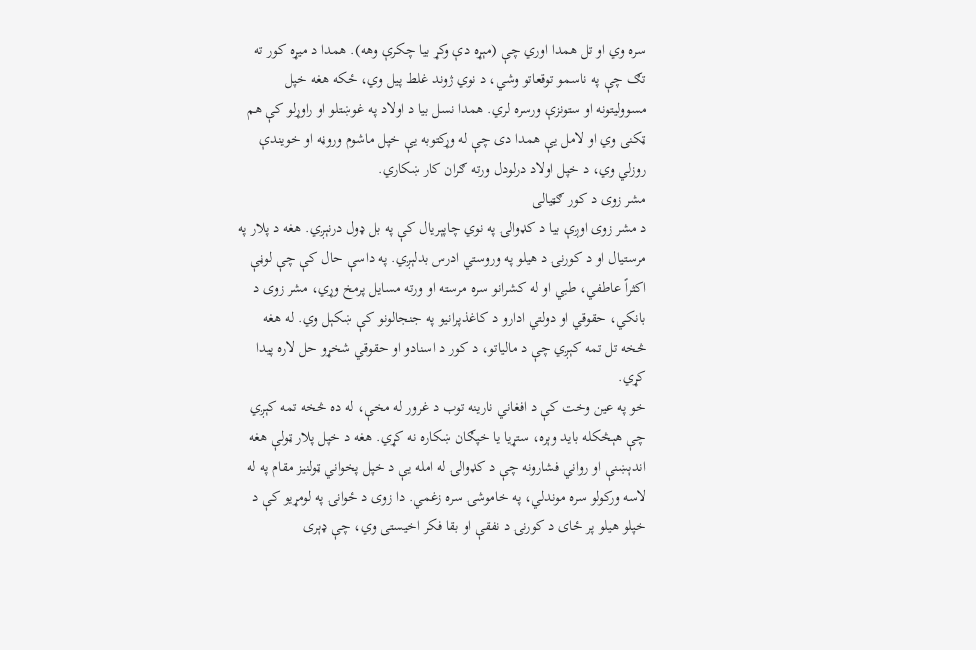سره وي او تل همدا اوري چې (مېړه دې وکړ بیا چکرې وهه). همدا د میړه کور ته تګ چې په ناسمو توقعاتو وشي، د نوي ژوند غلط پیل وي، ځکه هغه خپل مسوولیتونه او ستونزې ورسره لري. همدا نسل بیا د اولاد په غوښتلو او راوړلو کې هم ټکنی وي او لامل یې همدا دی چې له وړکتوبه یې خپل ماشوم وروڼه او خویندې روزلي وي، د خپل اولاد درلودل ورته ګران کار ښکاري.
مشر زوی د کور ګټیالی
د مشر زوی اوږې بیا د کډوالۍ په نوي چاپېریال کې په بل ډول درنېږي. هغه د پلار په مرستیال او د کورنۍ د هیلو په وروستي ادرس بدلېږي. په داسې حال کې چې لوڼې اکثراً عاطفي، طبي او له کشرانو سره مرسته او ورته مسایل پرمخ وړي، مشر زوی د بانکي، حقوقي او دولتي ادارو د کاغذپرانیو په جنجالونو کې ښکېل وي. له هغه څخه تل تمه کېږي چې د مالیاتو، د کور د اسنادو او حقوقي شخړو حل لاره پیدا کړي.
خو په عین وخت کې د افغاني نارینه توب د غرور له مخې، له ده څخه تمه کېږي چې هېڅکله باید وېره، ستړیا یا خپګان ښکاره نه کړي. هغه د خپل پلار ټولې هغه اندېښنې او رواني فشارونه چې د کډوالۍ له امله یې د خپل پخواني ټولنیز مقام په له لاسه ورکولو سره موندلي، په خاموشۍ سره زغمي. دا زوی د ځوانۍ په لومړیو کې د خپلو هیلو پر ځای د کورنۍ د نفقې او بقا فکر اخیستی وي، چې ډېری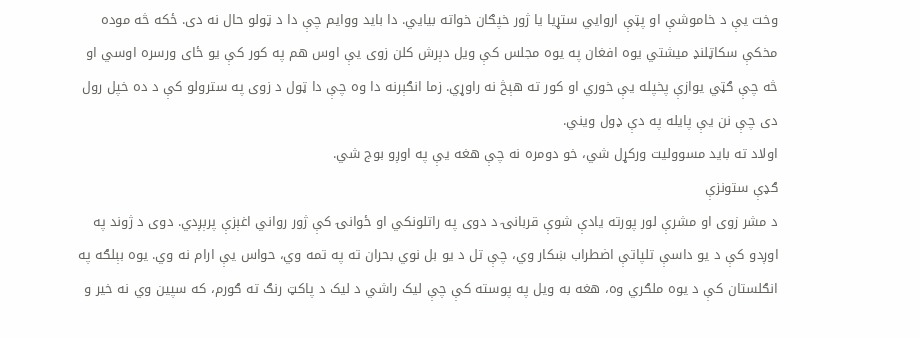وخت یې د خاموشې او پټې اروايي ستړیا یا ژور خپګان خواته بیایي. دا باید ووایم چې دا د ټولو حال نه دی. ځکه څه موده مخکې سکاټلنډ میشتي یوه افغان په یوه مجلس کې ویل دېرش کلن زوی یې اوس هم په کور کې یو ځای ورسره اوسي او څه چې ګټي یوازې پخپله یې خوري او کور ته هېڅ نه راوړي. زما انګېرنه دا وه چې دا ټول د زوی په سترولو کې د ده خپل رول دی چې نن یې پایله په دې ډول ویني.
اولاد ته باید مسوولیت ورکړل شي، خو دومره نه چې هغه یې په اوږو بوج شي.
ګډې ستونزې
د مشر زوی او مشرې لور پورته یادې شوې قربانۍ د دوی په راتلونکي او ځوانۍ کې ژور رواني اغېزې پرېږدي. دوی د ژوند په اوږدو کې د یو داسې تلپاتې اضطراب ښکار وي، چې تل د یو بل نوي بحران ته په تمه وي، حواس یې ارام نه وي. یوه بېلګه په انګلستان کې د یوه ملګري وه، هغه به ویل په پوسته کې چې لیک راشي د لیک د پاکټ رنګ ته ګورم، که سپین وي نه خیر و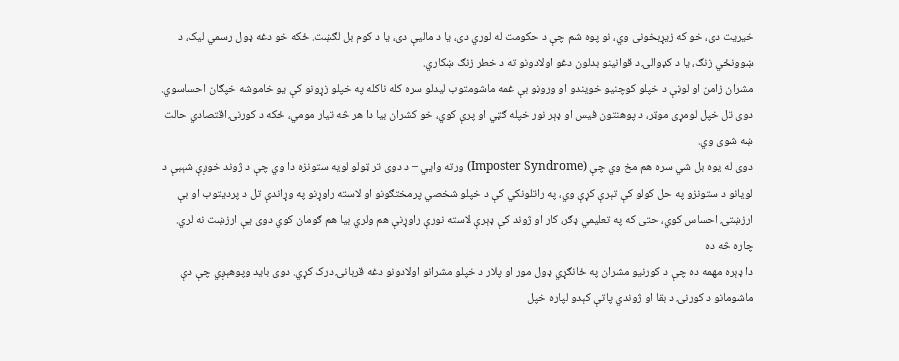خیریت دی، خو که زیړبخونی وي، نو پوه شم چې د حکومت له لوري دی، یا د مالیې دی، یا د کوم بل لګښت. ځکه خو دغه ډول رسمي لیک، د ښوونځي زنګ، یا د کډوالۍ د قوانینو بدلون دغو اولادونو ته د خطر زنګ ښکاري.
مشران زامن او لوڼې د خپلو کوچنیو خویندو او وروڼو بې غمه ماشومتوب لیدلو سره کله ناکله په خپلو زړونو کې یو خاموشه خپګان احساسوي. دوی تل خپل لومړی موټر، د پوهنتون فیس او ډېر نور خپله ګټي او پرې کوي، خو کشران بیا دا هر څه تیار مومي، ځکه د کورنۍ اقتصادي حالت ښه شوی وي.
دوی له یوه بل شي سره هم مخ وي چې (Imposter Syndrome) ورته وایي – د دوی تر ټولو لویه ستونزه دا وي چې د ژوند خوږې شېبې د لویانو د ستونزو په حل کولو کې تېرې کړې وي، په راتلونکي کې د خپلو شخصي پرمختګونو او لاسته راوړنو په وړاندې تل د پردیتوب او بې ارزښتۍ احساس کوي، حتی که په تعلیمي ډګر، کار او ژوند کې ډېرې لاسته نورې راوړنې هم ولري بیا هم ګومان کوي دوی یې ارزښت نه لري.
چاره څه ده
دا ډېره مهمه ده چې د کورنیو مشران په ځانګړي ډول مور او پلار د خپلو مشرانو اولادونو دغه قربانۍ درک کړي. دوی باید وپوهېږي چې دې ماشومانو د کورنۍ د بقا او ژوندي پاتې کېدو لپاره خپل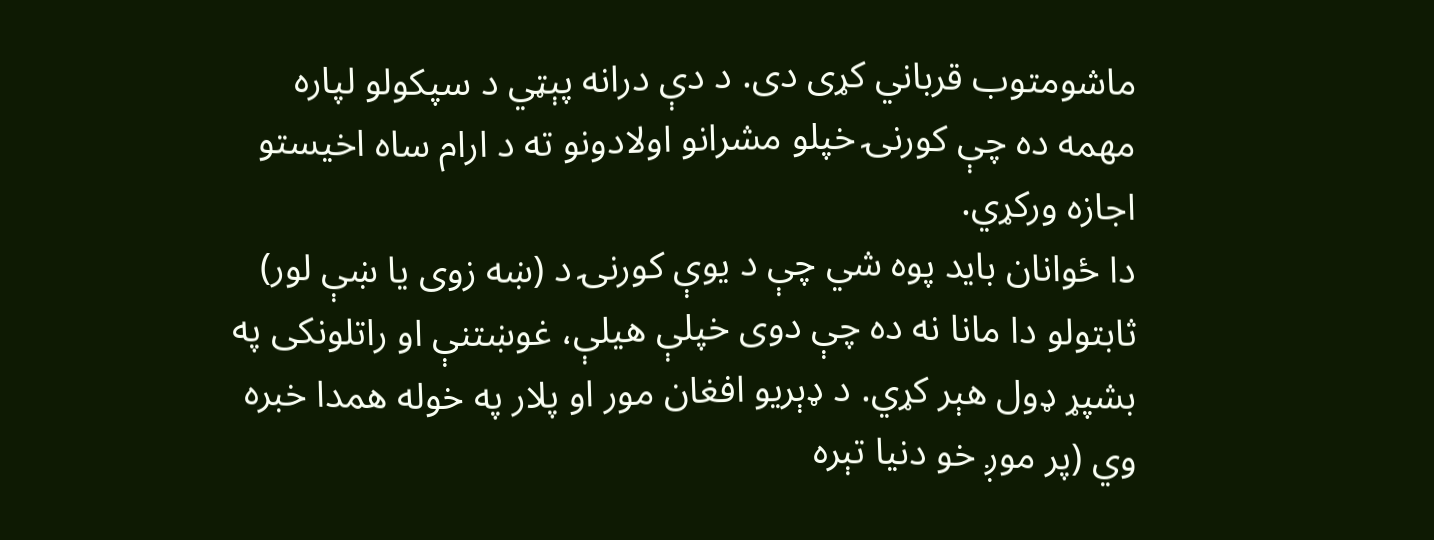ماشومتوب قرباني کړی دی. د دې درانه پېټي د سپکولو لپاره مهمه ده چې کورنۍ خپلو مشرانو اولادونو ته د ارام ساه اخیستو اجازه ورکړي.
دا ځوانان باید پوه شي چې د یوې کورنۍ د (ښه زوی یا ښې لور) ثابتولو دا مانا نه ده چې دوی خپلې هیلې، غوښتنې او راتلونکی په بشپړ ډول هېر کړي. د ډېریو افغان مور او پلار په خوله همدا خبره وي (پر موږ خو دنیا تېره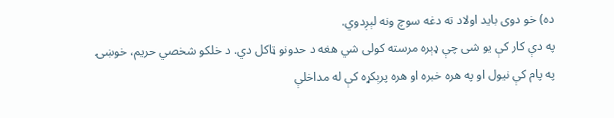ده) خو دوی باید اولاد ته دغه سوچ ونه لېږدوي.
په دې کار کې یو شی چې ډېره مرسته کولی شي هغه د حدونو ټاکل دي. د خلکو شخصي حریم، خوښۍ په پام کې نیول او په هره خبره او هره پرېکړه کې له مداخلې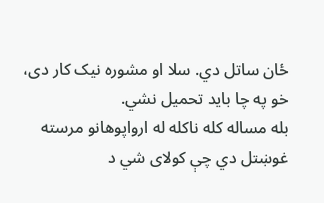ځان ساتل دي. سلا او مشوره نیک کار دی، خو په چا باید تحمیل نشي.
بله مساله کله ناکله له ارواپوهانو مرسته غوښتل دي چې کولای شي د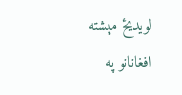لویدیځ مېشته افغانانو په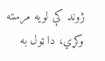ژوند کې لویه مرسته وکړي، دا ټول به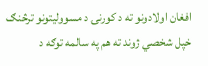افغان اولادونو ته د کورنۍ د مسوولیتونو ترڅنګ خپل شخصي ژوند ته هم په سالمه توګه د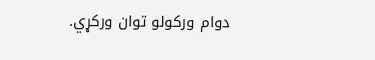دوام ورکولو توان ورکړي.